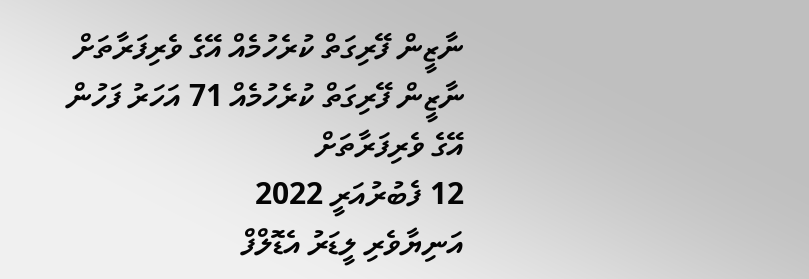ނާޒީން ފޭރިގަތް ކުރެހުމެއް އޭގެ ވެރިފަރާތަށް
ނާޒީން ފޭރިގަތް ކުރެހުމެއް 71 އަހަރު ފަހުން އޭގެ ވެރިފަރާތަށް
12 ފެބުރުއަރީ 2022
އަނިޔާވެރި ލީޑަރު އެޑޮލްފް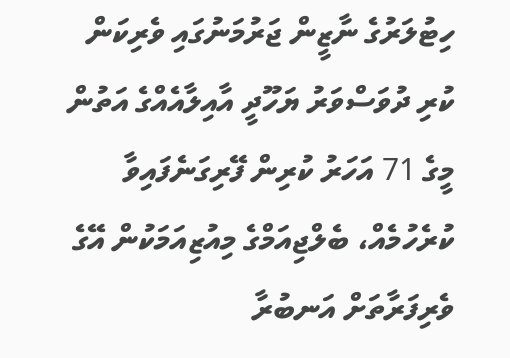ހިޓުލަރުގެ ނާޒީން ޖަރުމަނުގައި ވެރިކަން ކުރި ދުވަސްވަރު ޔަހޫދީ އާއިލާއެއްގެ އަތުން މީގެ 71 އަހަރު ކުރިން ފޭރިގަނެފައިވާ ކުރެހުމެއް، ބެލްޖިއަމްގެ މިއުޒިއަމަކުން އޭގެ ވެރިފަރާތަށް އަނބުރާ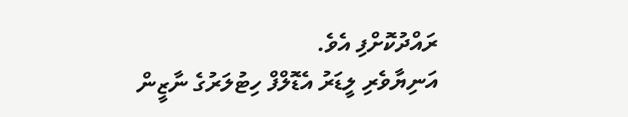ރައްދުކޮށްފި އެވެ.
އަނިޔާވެރި ލީޑަރު އެޑޮލްފް ހިޓުލަރުގެ ނާޒީން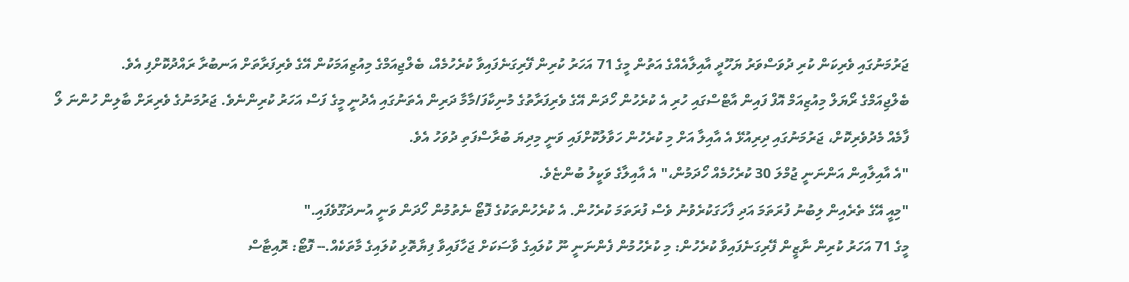ޖަރުމަނުގައި ވެރިކަން ކުރި ދުވަސްވަރު ޔަހޫދީ އާއިލާއެއްގެ އަތުން މީގެ 71 އަހަރު ކުރިން ފޭރިގަނެފައިވާ ކުރެހުމެއް، ބެލްޖިއަމްގެ މިއުޒިއަމަކުން އޭގެ ވެރިފަރާތަށް އަނބުރާ ރައްދުކޮށްފި އެވެ.
ބެލްޖިއަމްގެ ރޯޔަލް މިއުޒިއަމް އޮފް ފައިން އާޓްސްގައި ހުރި އެ ކުރެހުން ހޯދަން އޭގެ ވެރިފަރާތުގެ މުނިކާފަ/މާމާ ދަރިން އެތަނުގައި އެދުނީ މީގެ ފަސް އަހަރު ކުރިންނެވެ. ޖަރުމަނުގެ ވެރިރަށް ބާލިން ހުންނަ ލޯ ފާމެއް މެދުވެރިކޮށް، ޖަރުމަނުގައި ދިރިއުޅޭ އެ އާއިލާ އަށް މި ކުރެހުން ހަވާލުކޮށްފައި ވަނީ މިދިޔަ ބުރާސްފަތި ދުވަހު އެވެ.
"އެ އާއިލާއިން އަންނަނީ ޖުމްލަ 30 ކުރެހުމެއް ހޯދަމުން،" އެ އާއިލާގެ ވަކީލު ބުންޏެވެ.
"މިއީ އޭގެ ތެރެއިން ލިބުނު ފުރަތަމަ އަދި ފާހަގަކުރެވުނު ވެސް ފުރަތަމަ ކުރެހުން. އެ ކުރެހުންތަކުގެ ފޮޓޯ ނެތުމުން ހޯދަން ވަނީ އުނދަގޫވެފައި."
މީގެ 71 އަހަރު ކުރިން ނާޒީން ފޭރިގަނެފައިވާ ކުރެހުން: މި ކުރެހުމުން ފެންނަނީ ނޫ ކުލައިގެ ވާސަކަށް ޖަހާފައިވާ ފިޔާތޮޅި ކުލައިގެ މާތަކެއް.-- ފޮޓޯ: ރޮއިޓާސް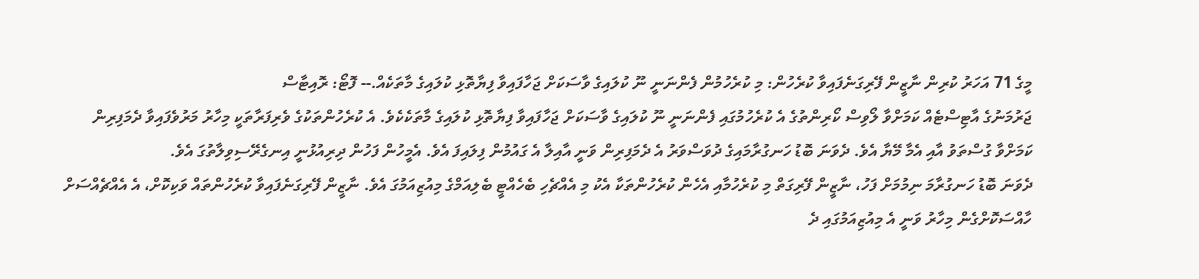މީގެ 71 އަހަރު ކުރިން ނާޒީން ފޭރިގަނެފައިވާ ކުރެހުން: މި ކުރެހުމުން ފެންނަނީ ނޫ ކުލައިގެ ވާސަކަށް ޖަހާފައިވާ ފިޔާތޮޅި ކުލައިގެ މާތަކެއް.-- ފޮޓޯ: ރޮއިޓާސް
ޖަރުމަނުގެ އާޓިސްޓެއް ކަމަށްވާ ލޯވިސް ކޯރިންތުގެ އެ ކުރެހުމުގައި ފެންނަނީ ނޫ ކުލައިގެ ވާސަކަށް ޖަހާފައިވާ ފިޔާތޮޅި ކުލައިގެ މާތަކެކެވެ. އެ ކުރެހުންތަކުގެ ވެރިފަރާތަކީ މިހާރު މަރުވެފައިވާ ދެމަފިރިން ކަމަށްވާ ގުސްތަވު އާއި އެމާ މޭޔާ އެވެ. ދެވަނަ ބޮޑު ހަނގުރާމައިގެ ދުވަސްވަރު އެ ދެމަފިރިން ވަނީ އާއިލާ އެ ގައުމުން ފިލައިފަ އެވެ. އެމީހުން ފަހުން ދިރިއުޅުނީ އިނގެރޭސިވިލާތުގަ އެވެ.
ދެވަނަ ބޮޑު ހަނގުރާމަ ނިމުމަށް ފަހު، ނާޒީން ފޭރިގަތް މި ކުރެހުމާއި އެހެން ކުރެހުންތަކާ އެކު މި އެއްޗެހި ބެހެއްޓީ ބެލިއަމްގެ މިއުޒިއަމުގަ އެވެ. ނާޒީން ފޭރިގަނެފައިވާ ކުރެހުންތައް ވަކިކޮށް، އެ އެއްޗެއްސަށް ހާއްސަކޮށްގެން މިހާރު ވަނީ އެ މިއުޒިއަމުގައި ދެ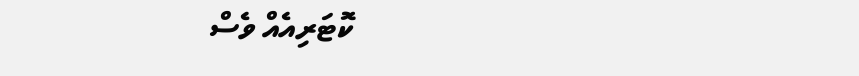ކޮޓަރިއެއް ވެސް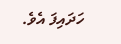ހަދައިފަ އެވެ.